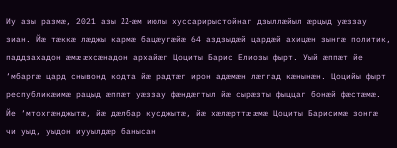Иу азы размæ, 2021 азы 22-æм июлы хуссарирыстойнаг дзыллæйыл æрцыд уæззау зиан. Йæ тæккæ лæджы кармæ бацæугæйæ 64 аздзыдæй цардæй ахицæн зынгæ политик, паддзахадон æмæ æхсæнадон архайæг Цоциты Барис Елиозы фырт. Уый æппæт йе ‘мбаргæ цард снывонд кодта йæ радтæг ирон адæмæн лæггад кæнынæн. Цоцийы фырт республикæимæ рацыд æппæт уæззау фæндæгтыл йæ сырæзты фыццаг бонæй фæстæмæ. Йе ‘мтохгæнджытæ, йæ дæлбар кусджытæ, йæ хæлæрттæ æмæ Цоциты Барисимæ зонгæ чи уыд, уыдон иууылдæр банысан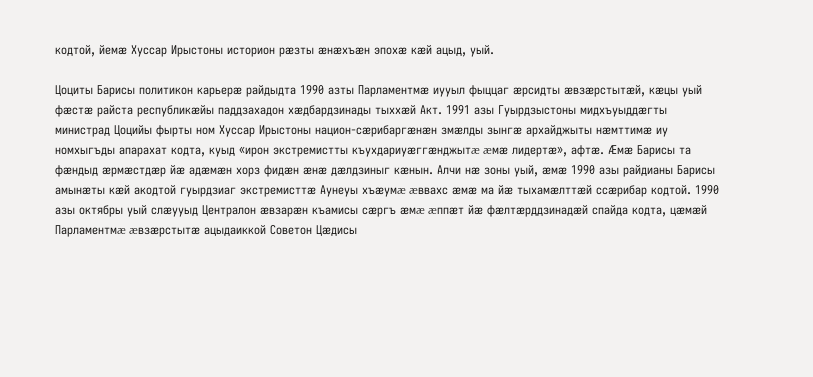кодтой, йемæ Хуссар Ирыстоны историон рæзты æнæхъæн эпохæ кæй ацыд, уый.

Цоциты Барисы политикон карьерæ райдыдта 1990 азты Парламентмæ иууыл фыццаг æрсидты æвзæрстытæй, кæцы уый фæстæ райста республикæйы паддзахадон хæдбардзинады тыххæй Акт. 1991 азы Гуырдзыстоны мидхъуыддæгты министрад Цоцийы фырты ном Хуссар Ирыстоны национ-сæрибаргæнæн змæлды зынгæ архайджыты нæмттимæ иу номхыгъды апарахат кодта, куыд «ирон экстремистты къухдариуæггæнджытæ æмæ лидертæ», афтæ. Æмæ Барисы та фæндыд æрмæстдæр йæ адæмæн хорз фидæн æнæ дæлдзиныг кæнын. Алчи нæ зоны уый, æмæ 1990 азы райдианы Барисы амынæты кæй акодтой гуырдзиаг экстремисттæ Аунеуы хъæумæ æввахс æмæ ма йæ тыхамæлттæй ссæрибар кодтой. 1990 азы октябры уый слæууыд Централон æвзарæн къамисы сæргъ æмæ æппæт йæ фæлтæрддзинадæй спайда кодта, цæмæй Парламентмæ æвзæрстытæ ацыдаиккой Советон Цæдисы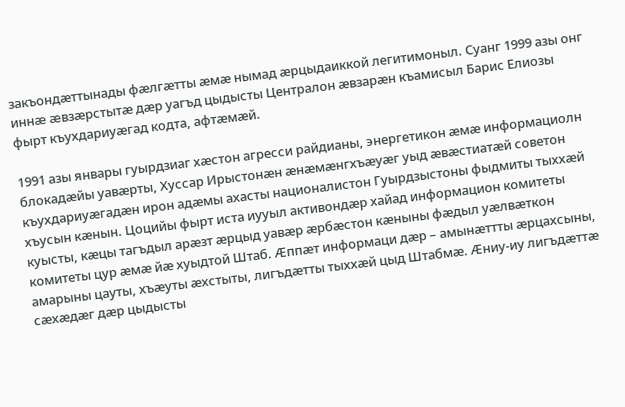закъондæттынады фæлгæтты æмæ нымад æрцыдаиккой легитимоныл. Суанг 1999 азы онг иннæ æвзæрстытæ дæр уагъд цыдысты Централон æвзарæн къамисыл Барис Елиозы фырт къухдариуæгад кодта, афтæмæй.

1991 азы январы гуырдзиаг хæстон агресси райдианы, энергетикон æмæ информациолн блокадæйы уавæрты, Хуссар Ирыстонæн æнæмæнгхъæуæг уыд æвæстиатæй советон къухдариуæгадæн ирон адæмы ахасты националистон Гуырдзыстоны фыдмиты тыххæй хъусын кæнын. Цоцийы фырт иста иууыл активондæр хайад информацион комитеты куысты, кæцы тагъдыл арæзт æрцыд уавæр æрбæстон кæныны фæдыл уæлвæткон комитеты цур æмæ йæ хуыдтой Штаб. Æппæт информаци дæр – амынæттты æрцахсыны, амарыны цауты, хъæуты æхстыты, лигъдæтты тыххæй цыд Штабмæ. Æниу-иу лигъдæттæ сæхæдæг дæр цыдысты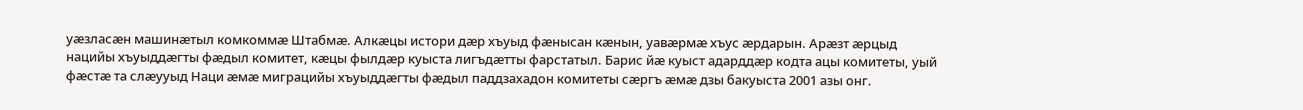уæзласæн машинæтыл комкоммæ Штабмæ. Алкæцы истори дæр хъуыд фæнысан кæнын, уавæрмæ хъус æрдарын. Арæзт æрцыд нацийы хъуыддæгты фæдыл комитет, кæцы фылдæр куыста лигъдæтты фарстатыл. Барис йæ куыст адарддæр кодта ацы комитеты, уый фæстæ та слæууыд Наци æмæ миграцийы хъуыддæгты фæдыл паддзахадон комитеты сæргъ æмæ дзы бакуыста 2001 азы онг.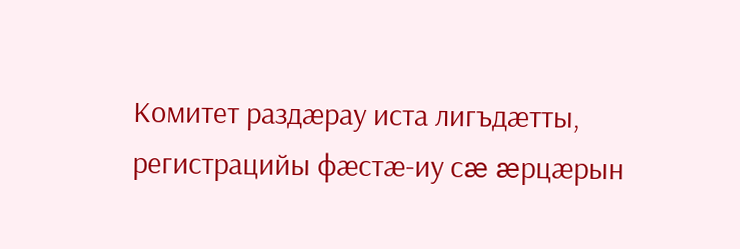Комитет раздæрау иста лигъдæтты, регистрацийы фæстæ-иу сæ æрцæрын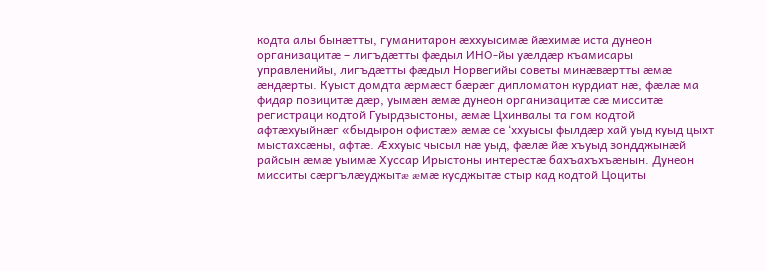кодта алы бынæтты, гуманитарон æххуысимæ йæхимæ иста дунеон организацитæ – лигъдæтты фæдыл ИНО-йы уæлдæр къамисары управленийы, лигъдæтты фæдыл Норвегийы советы минæвæртты æмæ æндæрты. Куыст домдта æрмæст бæрæг дипломатон курдиат нæ, фæлæ ма фидар позицитæ дæр, уымæн æмæ дунеон организацитæ сæ мисситæ регистраци кодтой Гуырдзыстоны, æмæ Цхинвалы та гом кодтой афтæхуыйнæг «быдырон офистæ» æмæ се ‘ххуысы фылдæр хай уыд куыд цыхт мыстахсæны, афтæ. Æххуыс чысыл нæ уыд, фæлæ йæ хъуыд зондджынæй райсын æмæ уыимæ Хуссар Ирыстоны интерестæ бахъахъхъæнын. Дунеон мисситы сæргълæуджытæ æмæ кусджытæ стыр кад кодтой Цоциты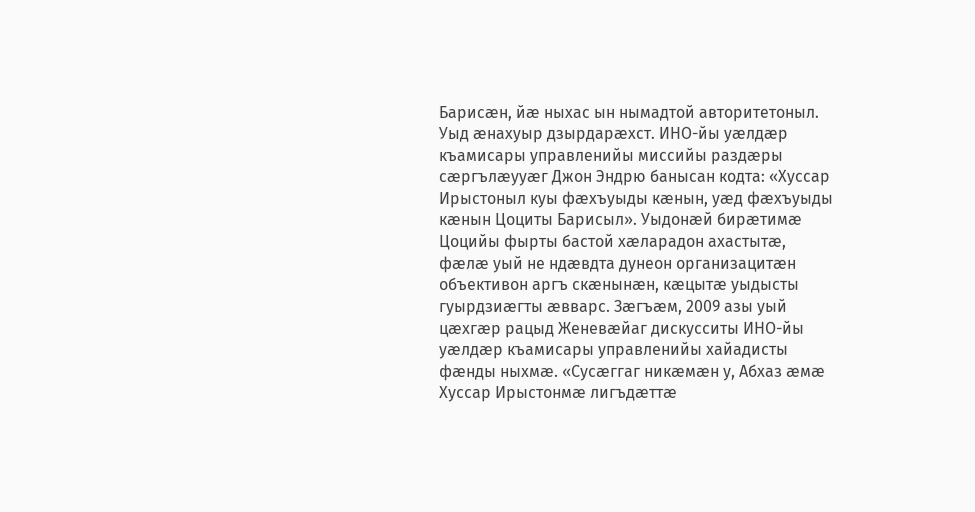Барисæн, йæ ныхас ын нымадтой авторитетоныл. Уыд æнахуыр дзырдарæхст. ИНО-йы уæлдæр къамисары управленийы миссийы раздæры сæргълæууæг Джон Эндрю банысан кодта: «Хуссар Ирыстоныл куы фæхъуыды кæнын, уæд фæхъуыды кæнын Цоциты Барисыл». Уыдонæй бирæтимæ Цоцийы фырты бастой хæларадон ахастытæ, фæлæ уый не ндæвдта дунеон организацитæн объективон аргъ скæнынæн, кæцытæ уыдысты гуырдзиæгты æвварс. Зæгъæм, 2009 азы уый цæхгæр рацыд Женевæйаг дискусситы ИНО-йы уæлдæр къамисары управленийы хайадисты фæнды ныхмæ. «Сусæггаг никæмæн у, Абхаз æмæ Хуссар Ирыстонмæ лигъдæттæ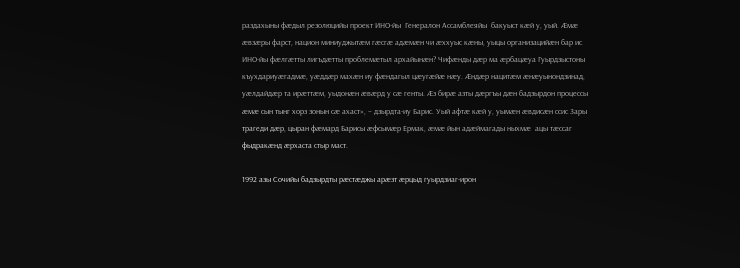раздахыны фæдыл резолюцийы проект ИНО-йы  Генералон Ассамблеяйы  бакуыст кæй у, уый. Æмæ æвзæры фарст, национ миниуджытæм гæсгæ адæмæн чи æххуыс кæны, уыцы организацийæн бар ис ИНО-йы фæлгæтты лигъдæтты проблемæтыл архайынæн? Чифæнды дæр ма æрбацæуа Гуырдзыстоны къухдариуæгадмæ, уæддæр махæн иу фæндагыл цæугæйæ нæу. Æндæр нацитæм æнæуынондзинад, уæлдайдæр та ирæттæм, уыдонæн æвæрд у сæ генты. Æз бирæ азты дæргъы дæн бадзырдон процессы æмæ сын тынг хорз зонын сæ ахаст», – дзырдта-иу Барис. Уый афтæ кæй у, уымæн æвдисæн ссис Зары трагеди дæр, цыран фæмард Барисы æфсымæр Ермак, æмæ йын адæймагады ныхмæ  ацы тæссаг фыдракæнд æрхаста стыр маст.

1992 азы Сочийы бадзырдты рæстæджы арæзт æрцыд гуырдзиаг-ирон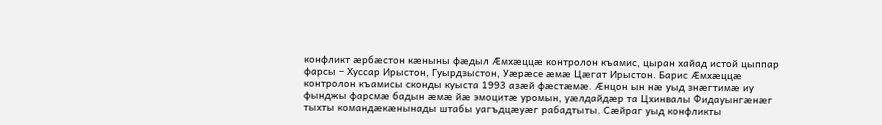конфликт æрбæстон кæныны фæдыл Æмхæццæ контролон къамис, цыран хайад истой цыппар фарсы – Хуссар Ирыстон, Гуырдзыстон, Уæрæсе æмæ Цæгат Ирыстон. Барис Æмхæццæ контролон къамисы сконды куыста 1993 азæй фæстæмæ. Æнцон ын нæ уыд знæгтимæ иу фынджы фарсмæ бадын æмæ йæ эмоцитæ уромын, уæлдайдæр та Цхинвалы Фидауынгæнæг тыхты командæкæнынады штабы уагъдцæуæг рабадтыты. Сæйраг уыд конфликты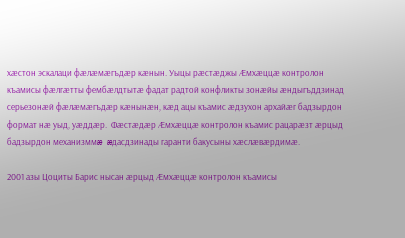хæстон эскалаци фæлæмæгъдæр кæнын. Уыцы рæстæджы Æмхæццæ контролон къамисы фæлгæтты фембæлдтытæ фадат радтой конфликты зонæйы æндыгъддзинад серьезонæй фæлæмæгъдæр кæнынæн, кæд ацы къамис æдзухон архайæг бадзырдон формат нæ уыд, уæддæр.  Фæстæдæр Æмхæццæ контролон къамис рацарæзт æрцыд бадзырдон механизммæ æдасдзинады гаранти бакусыны хæслæвæрдимæ.

2001 азы Цоциты Барис нысан æрцыд Æмхæццæ контролон къамисы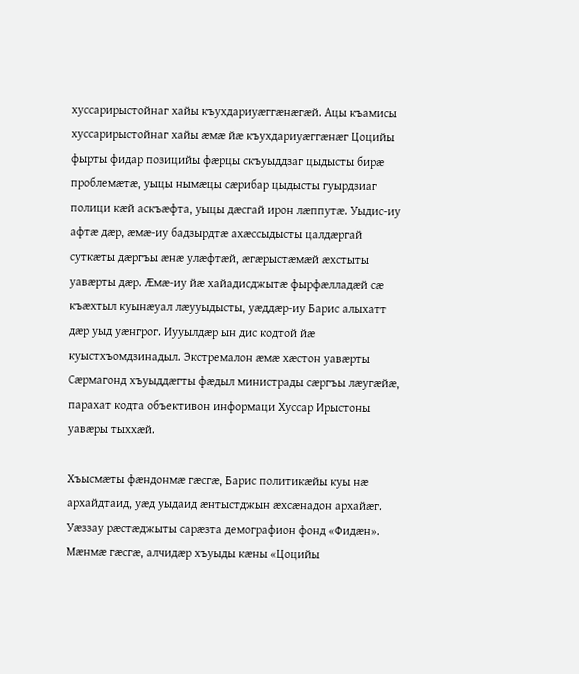хуссарирыстойнаг хайы къухдариуæггæнæгæй. Ацы къамисы  хуссарирыстойнаг хайы æмæ йæ къухдариуæггæнæг Цоцийы фырты фидар позицийы фæрцы скъуыддзаг цыдысты бирæ проблемæтæ, уыцы нымæцы сæрибар цыдысты гуырдзиаг полици кæй аскъæфта, уыцы дæсгай ирон лæппутæ. Уыдис-иу афтæ дæр, æмæ-иу бадзырдтæ ахæссыдысты цалдæргай суткæты дæргъы æнæ улæфтæй, æгæрыстæмæй æхстыты уавæрты дæр. Æмæ-иу йæ хайадисджытæ фырфæлладæй сæ къæхтыл куынæуал лæууыдысты, уæддæр-иу Барис алыхатт дæр уыд уæнгрог. Иууылдæр ын дис кодтой йæ куыстхъомдзинадыл. Экстремалон æмæ хæстон уавæрты Сæрмагонд хъуыддæгты фæдыл министрады сæргъы лæугæйæ, парахат кодта объективон информаци Хуссар Ирыстоны уавæры тыххæй.

Хъысмæты фæндонмæ гæсгæ, Барис политикæйы куы нæ архайдтаид, уæд уыдаид æнтыстджын æхсæнадон архайæг. Уæззау рæстæджыты сарæзта демографион фонд «Фидæн». Мæнмæ гæсгæ, алчидæр хъуыды кæны «Цоцийы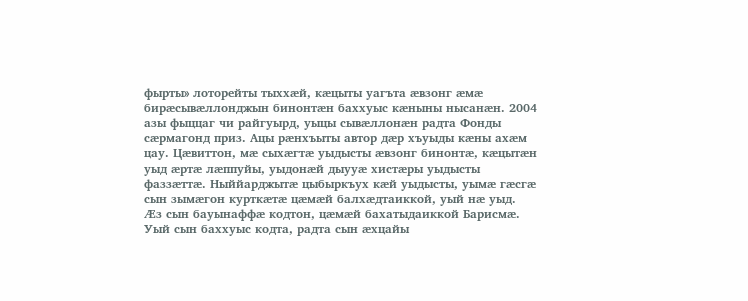фырты» лоторейты тыххæй, кæцыты уагъта æвзонг æмæ бирæсывæллонджын бинонтæн баххуыс кæныны нысанæн. 2004 азы фыццаг чи райгуырд, уыцы сывæллонæн радта Фонды сæрмагонд приз. Ацы рæнхъыты автор дæр хъуыды кæны ахæм цау. Цæвиттон, мæ сыхæгтæ уыдысты æвзонг бинонтæ, кæцытæн уыд æртæ лæппуйы, уыдонæй дыууæ хистæры уыдысты фаззæттæ. Ныййарджытæ цыбыркъух кæй уыдысты, уымæ гæсгæ сын зымæгон курткæтæ цæмæй балхæдтаиккой, уый нæ уыд. Æз сын бауынаффæ кодтон, цæмæй бахатыдаиккой Барисмæ. Уый сын баххуыс кодта, радта сын æхцайы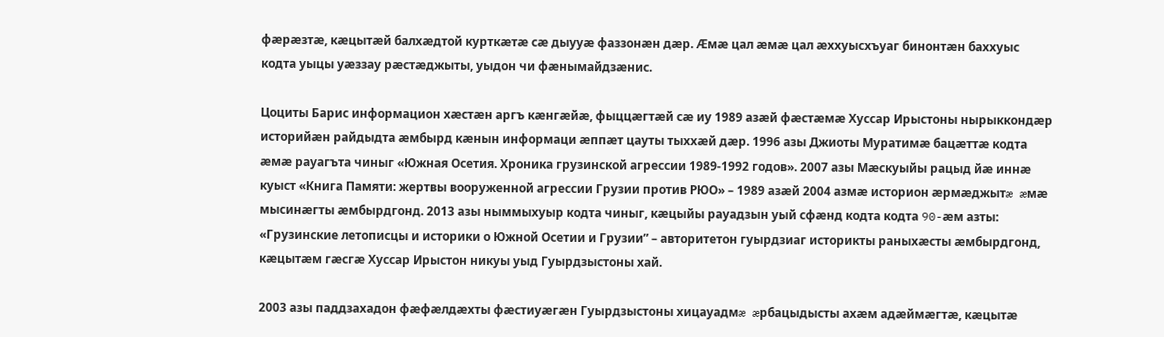фæрæзтæ, кæцытæй балхæдтой курткæтæ сæ дыууæ фаззонæн дæр. Æмæ цал æмæ цал æххуысхъуаг бинонтæн баххуыс кодта уыцы уæззау рæстæджыты, уыдон чи фæнымайдзæнис.

Цоциты Барис информацион хæстæн аргъ кæнгæйæ, фыццæгтæй сæ иу 1989 азæй фæстæмæ Хуссар Ирыстоны нырыккондæр историйæн райдыдта æмбырд кæнын информаци æппæт цауты тыххæй дæр. 1996 азы Джиоты Муратимæ бацæттæ кодта æмæ рауагъта чиныг «Южная Осетия. Хроника грузинской агрессии 1989-1992 годов». 2007 азы Мæскуыйы рацыд йæ иннæ куыст «Книга Памяти: жертвы вооруженной агрессии Грузии против РЮО» – 1989 азæй 2004 азмæ историон æрмæджытæ æмæ мысинæгты æмбырдгонд. 2013 азы ныммыхуыр кодта чиныг, кæцыйы рауадзын уый сфæнд кодта кодта 90-æм азты: «Грузинские летописцы и историки о Южной Осетии и Грузии” – авторитетон гуырдзиаг историкты раныхæсты æмбырдгонд, кæцытæм гæсгæ Хуссар Ирыстон никуы уыд Гуырдзыстоны хай.

2003 азы паддзахадон фæфæлдæхты фæстиуæгæн Гуырдзыстоны хицауадмæ æрбацыдысты ахæм адæймæгтæ, кæцытæ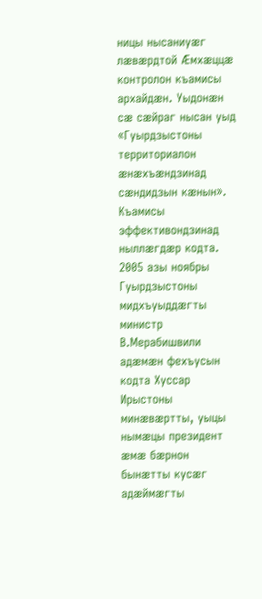ницы нысаниуæг лæвæрдтой Æмхæццæ контролон къамисы архайдæн. Уыдонæн сæ сæйраг нысан уыд «Гуырдзыстоны территориалон æнæхъæндзинад сæндидзын кæнын». Къамисы эффективондзинад ныллæгдæр кодта. 2005 азы ноябры Гуырдзыстоны мидхъуыддæгты министр В.Мерабишвили адæмæн фехъусын кодта Хуссар Ирыстоны минæвæртты, уыцы нымæцы президент æмæ бæрнон бынæтты кусæг адæймæгты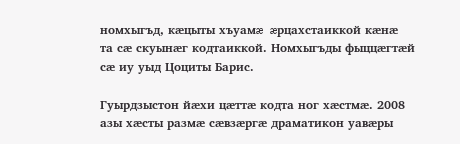номхыгъд, кæцыты хъуамæ æрцахстаиккой кæнæ та сæ скуынæг кодтаиккой. Номхыгъды фыццæгтæй сæ иу уыд Цоциты Барис.

Гуырдзыстон йæхи цæттæ кодта ног хæстмæ. 2008 азы хæсты размæ сæвзæргæ драматикон уавæры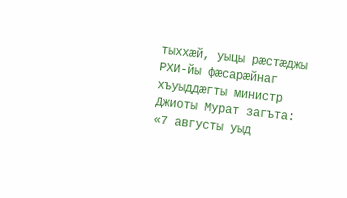тыххæй, уыцы рæстæджы РХИ-йы фæсарæйнаг хъуыддæгты министр Джиоты Мурат загъта: «7 августы уыд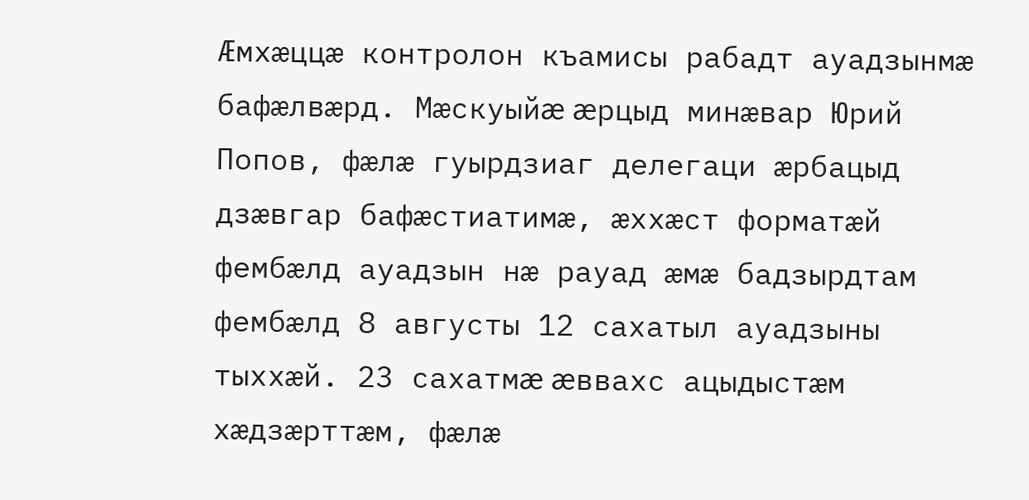Æмхæццæ контролон къамисы рабадт ауадзынмæ бафæлвæрд. Мæскуыйæ æрцыд минæвар Юрий Попов, фæлæ гуырдзиаг делегаци æрбацыд дзæвгар бафæстиатимæ, æххæст форматæй фембæлд ауадзын нæ рауад æмæ бадзырдтам фембæлд 8 августы 12 сахатыл ауадзыны тыххæй. 23 сахатмæ æввахс ацыдыстæм хæдзæрттæм, фæлæ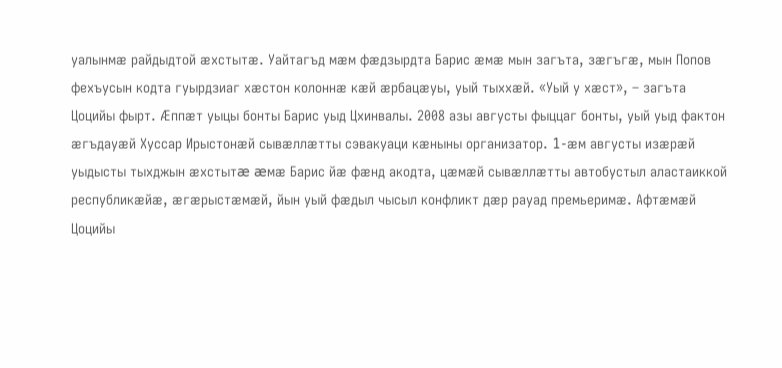уалынмæ райдыдтой æхстытæ. Уайтагъд мæм фæдзырдта Барис æмæ мын загъта, зæгъгæ, мын Попов фехъусын кодта гуырдзиаг хæстон колоннæ кæй æрбацæуы, уый тыххæй. «Уый у хæст», – загъта Цоцийы фырт. Æппæт уыцы бонты Барис уыд Цхинвалы. 2008 азы августы фыццаг бонты, уый уыд фактон æгъдауæй Хуссар Ирыстонæй сывæллæтты сэвакуаци кæныны организатор. 1-æм августы изæрæй уыдысты тыхджын æхстытæ æмæ Барис йæ фæнд акодта, цæмæй сывæллæтты автобустыл аластаиккой республикæйæ, æгæрыстæмæй, йын уый фæдыл чысыл конфликт дæр рауад премьеримæ. Афтæмæй Цоцийы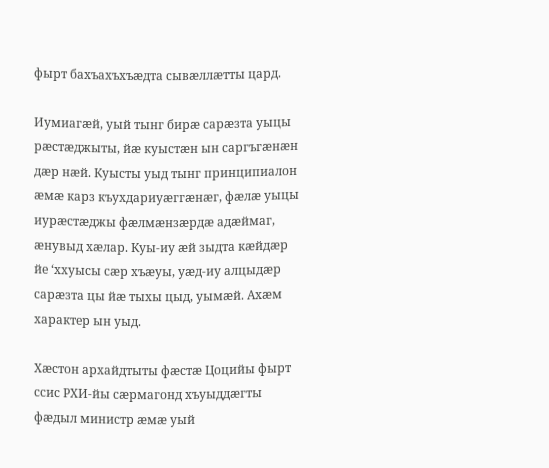фырт бахъахъхъæдта сывæллæтты цард.

Иумиагæй, уый тынг бирæ сарæзта уыцы рæстæджыты, йæ куыстæн ын саргъгæнæн дæр нæй. Куысты уыд тынг принципиалон æмæ карз къухдариуæггæнæг, фæлæ уыцы иурæстæджы фæлмæнзæрдæ адæймаг, æнувыд хæлар. Куы-иу æй зыдта кæйдæр йе ‘ххуысы сæр хъæуы, уæд-иу алцыдæр сарæзта цы йæ тыхы цыд, уымæй. Ахæм характер ын уыд.

Хæстон архайдтыты фæстæ Цоцийы фырт ссис РХИ-йы сæрмагонд хъуыддæгты фæдыл министр æмæ уый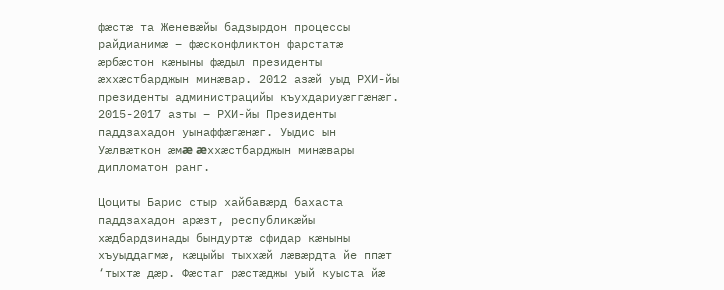фæстæ та Женевæйы бадзырдон процессы райдианимæ – фæсконфликтон фарстатæ æрбæстон кæныны фæдыл президенты æххæстбарджын минæвар. 2012 азæй уыд РХИ-йы президенты администрацийы къухдариуæггæнæг. 2015-2017 азты – РХИ-йы Президенты паддзахадон уынаффæгæнæг. Уыдис ын Уæлвæткон æмæ æххæстбарджын минæвары дипломатон ранг.

Цоциты Барис стыр хайбавæрд бахаста паддзахадон арæзт, республикæйы хæдбардзинады бындуртæ сфидар кæныны хъуыддагмæ, кæцыйы тыххæй лæвæрдта йе ппæт ‘тыхтæ дæр. Фæстаг рæстæджы уый куыста йæ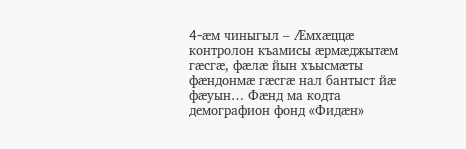4-æм чиныгыл – Æмхæццæ контролон къамисы æрмæджытæм гæсгæ, фæлæ йын хъысмæты фæндонмæ гæсгæ нал бантыст йæ фæуын… Фæнд ма кодта демографион фонд «Фидæн»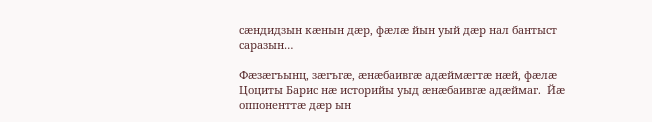сæндидзын кæнын дæр, фæлæ йын уый дæр нал бантыст саразын…

Фæзæгъынц, зæгъгæ, æнæбаивгæ адæймæгтæ нæй, фæлæ Цоциты Барис нæ историйы уыд æнæбаивгæ адæймаг.  Йæ оппоненттæ дæр ын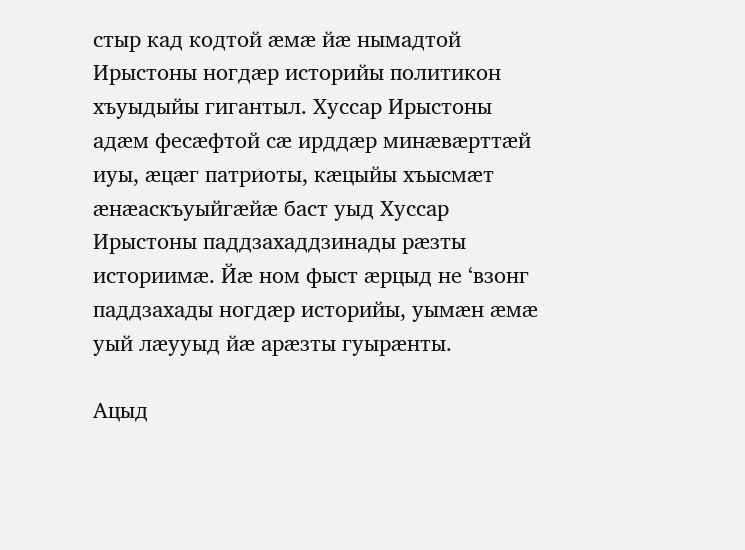стыр кад кодтой æмæ йæ нымадтой Ирыстоны ногдæр историйы политикон хъуыдыйы гигантыл. Хуссар Ирыстоны адæм фесæфтой сæ ирддæр минæвæрттæй иуы, æцæг патриоты, кæцыйы хъысмæт æнæаскъуыйгæйæ баст уыд Хуссар Ирыстоны паддзахаддзинады рæзты историимæ. Йæ ном фыст æрцыд не ‘взонг паддзахады ногдæр историйы, уымæн æмæ уый лæууыд йæ арæзты гуырæнты.

Ацыд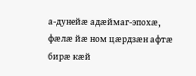а-дунейæ адæймаг-эпохæ, фæлæ йæ ном цæрдзæн афтæ бирæ кæй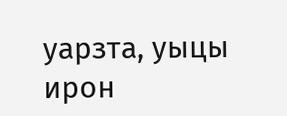уарзта, уыцы ирон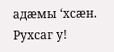адæмы ‘хсæн. Рухсаг у!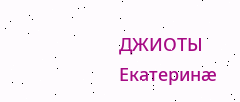ДЖИОТЫ Екатеринæ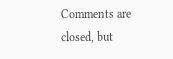Comments are closed, but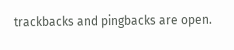trackbacks and pingbacks are open.